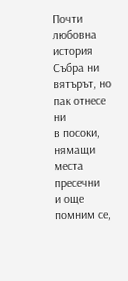Почти любовна история
Събра ни вятърът, но пак отнесе ни
в посоки, нямащи места пресечни
и още помним се,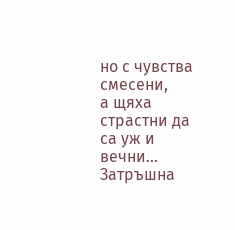но с чувства смесени,
а щяха страстни да са уж и вечни…
Затръшна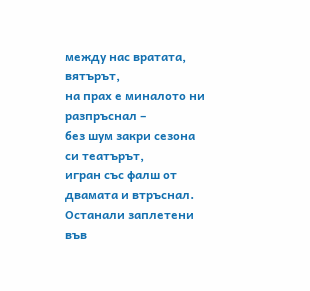между нас вратата, вятърът,
на прах е миналото ни разпръснал –
без шум закри сезона си театърът,
игран със фалш от двамата и втръснал.
Останали заплетени във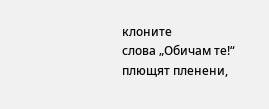клоните
слова „Обичам те!“ плющят пленени,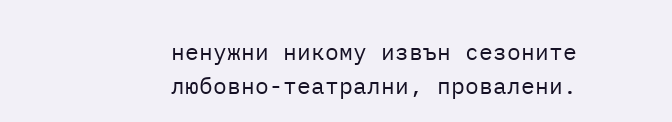ненужни никому извън сезоните
любовно-театрални, провалени.